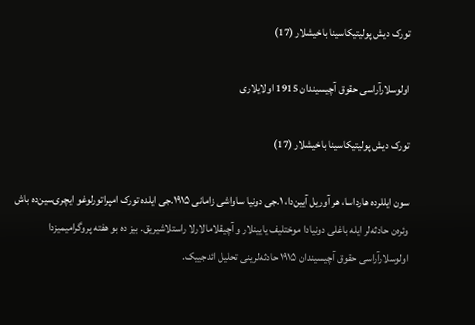تورک دیش پولیتیکاسینا باخیشلار (17)

اولوسلارآراسی حقوق آچیسیندان 1915 اولایلاری

تورک دیش پولیتیکاسینا باخیشلار (17)

سون ایللرده هارداسا، هر آوریل آیین‌دا، ۱.جی دونیا ساواشی زامانی ۱۹۱۵.جی ایلده تورک امپراتورلوغو ایچری‌سین‌ده باش وئره‌ن حادثه‌لر ایله باغلی دونیادا موختلیف یایینلار و آچیقلامالارلا راستلاشیریق. بیز ده بو هفته پروگرامیمیزدا اولوسلارآراسی حقوق آچیسیندان ۱۹۱۵ حادثه‌لرینی تحلیل ائدجییک.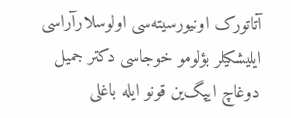آتاتورک اونیورسیته‌سی اولوسلارآراسی ایلیشکیلر بؤلومو خوجا‌سی دکتر جمیل دوغاچ ایپگ‌ین قونو ایله باغلی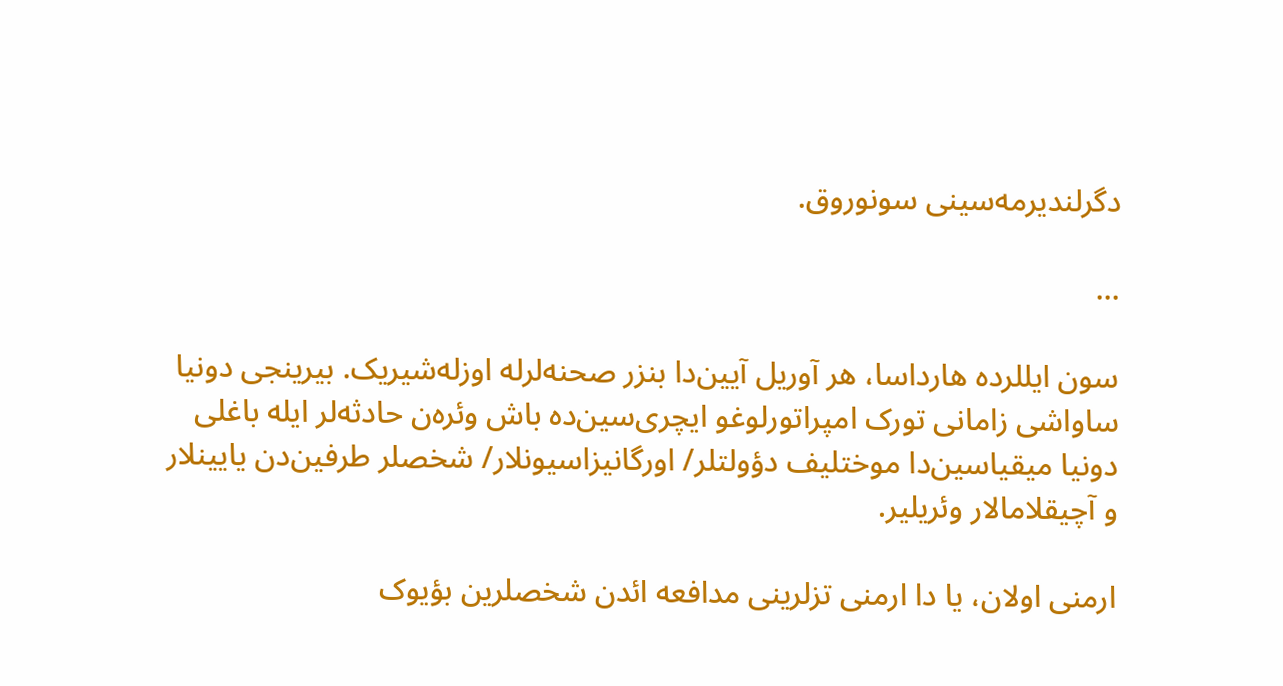دگرلندیرمه‌سینی سونوروق.

...

سون ایللرده هارداسا، هر آوریل آیین‌دا بنزر صحنه‌لرله اوزله‌شیریک. بیرینجی دونیا ساواشی زامانی تورک امپراتورلوغو ایچری‌سین‌ده باش وئره‌ن حادثه‌لر ایله باغلی دونیا میقیاسین‌دا موختلیف دؤولتلر/ اورگانیزاسیونلار/ شخصلر طرفین‌دن یایینلار و آچیقلامالار وئریلیر.

ارمنی اولان، یا دا ارمنی تزلرینی مدافعه ائد‌ن شخصلرین بؤیوک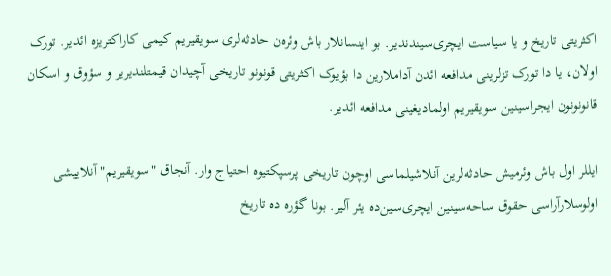اکثریتی تاریخ و یا سیاست ایچری‌سیندندیر. بو اینسانلار باش وئره‌ن حادثه‌لری سویقیریم کیمی کاراکتریزه ائدیر. تورک اولان، یا دا تورک تزلرینی مدافعه ائد‌ن آداملارین دا بؤیوک اکثریتی قونونو تاریخی آچیدان قیمتلندیریر و سؤوق و اسکان قانونونون ایجراسینین سویقیریم اولمادیغینی مدافعه ائدیر.

ایللر اول باش وئرمیش حادثه‌لرین آنلاشیلماسی اوچون تاریخی پرسپکتیوه احتیاج وار. آنجاق "سویقیریم" آنلاییشی اولوسلارآراسی حقوق ساحه‌سینین ایچری‌سین‌ده یئر آلیر. بونا گؤره ده تاریخ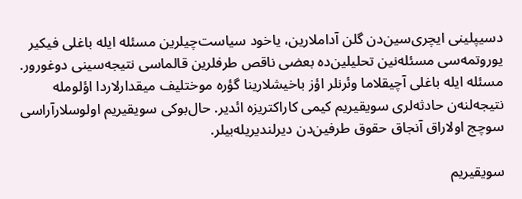دسیپلینی ایچری‌سین‌دن گلن آداملارین، یاخود سیاست‌چیلرین مسئله ایله باغلی فیکیر یوروتمه‌سی مسئله‌نین تحلیلین‌ده بعضی ناقص طرفلرین قالماسی نتیجه‌سینی دوغورور. مسئله ایله باغلی آچیقلاما وئر‌نلر اؤز باخیشلارینا گؤره موختلیف میقدارلاردا اؤلومله نتیجه‌لنه‌ن حادثه‌لری سویقیریم کیمی کاراکتریزه ائدیر. حال‌بوکی سویقیریم اولوسلارآراسی سوچج اولاراق آنجاق حقوق طرفین‌دن دیرلندیریله‌بیلر.

سویقیریم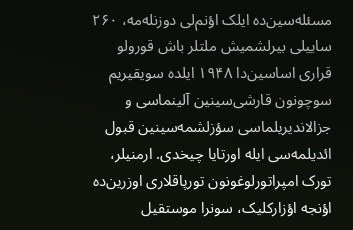مسئله‌سین‌ده ایلک اؤنم‌لی دوزنله‌مه، ۲۶۰ ساییلی بیرلشمیش ملتلر باش قورولو قراری اساسین‌دا ۱۹۴۸ ایلده سویقیریم سوچونون قارشی‌سینین آلینماسی و جزالاندیریلماسی سؤزلشمه‌سینین قبول ائدیلمه‌سی ایله اورتایا چیخدی. ارمنیلر، تورک امپراتورلوغونون تورپاقلاری اوزرین‌ده اؤنجه اؤزارکلیک، سونرا موستقیل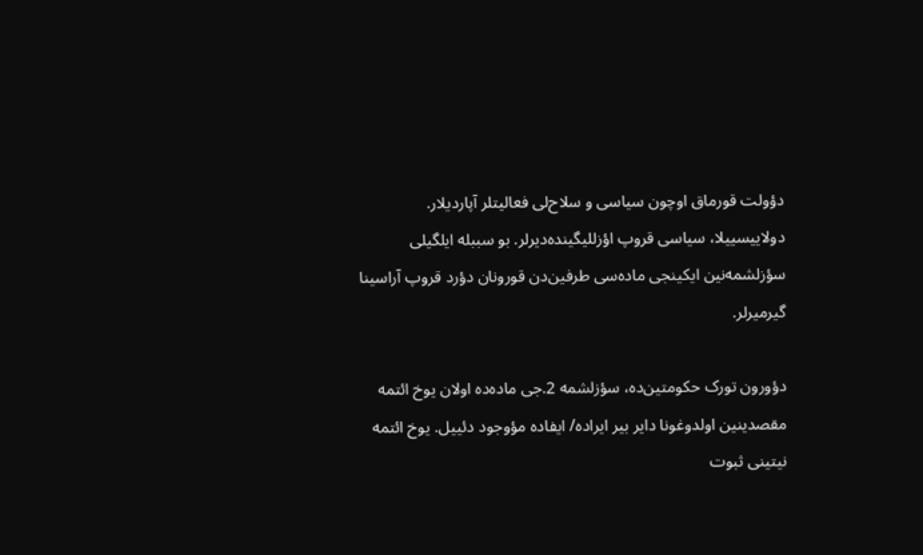دؤولت قورماق اوچون سیاسی و سلاح‌لی فعالیتلر آپاردیلار. دولاییسییلا، سیاسی قروپ اؤزللیگینده‌دیرلر. بو سببله ایلگیلی سؤزلشمه‌نین ایکینجی ماده‌سی طرفین‌دن قورونان دؤرد قروپ آراسینا گیرمیرلر.

دؤورون تورک حکومتین‌ده، سؤزلشمه 2.جی ماده‌ده اولان یوخ ائتمه مقصدینین اولدوغونا دایر بیر ایراده/ ایفاده مؤوجود دئییل. یوخ ائتمه نیتینی ثبوت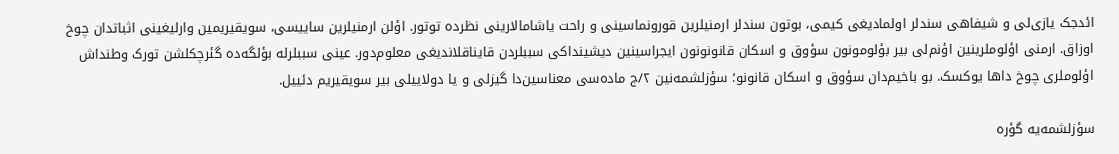ائد‌جک یازی‌لی و شیفاهی سندلر اولمادیغی کیمی، بوتون سندلر ارمنیلرین قورونماسینی و راحت یاشاما‌لارینی نظرده توتور. اؤلن ارمنیلرین ساییسی، سویقیریمین وارلیغینی اثباتدان چوخ اوزاق. ارمنی اؤلوملرینین اؤنم‌لی بیر بؤلومونون سؤوق و اسکان قانونونون ایجراسینین دیشینداکی سببلردن قایناقلاندیغی معلوم‌دور. عینی سببلرله بؤلگه‌ده گئرچکلشن تورک وطنداش اؤلوملری چوخ داها یوکسک. بو باخیم‌دان سؤوق و اسکان قانونو؛ سؤزلشمه‌نین ۲/ج ماده‌سی معناسین‌دا گیزلی و یا دولاییلی بیر سویقیریم دئییل.

سؤزلشمه‌یه گؤره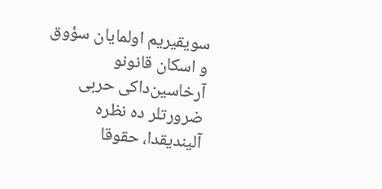سویقیریم اولمایان سؤوق و اسکان قانونو آرخاسین‌داکی حربی ضرورتلر ده نظره آلیندیقدا، حقوقا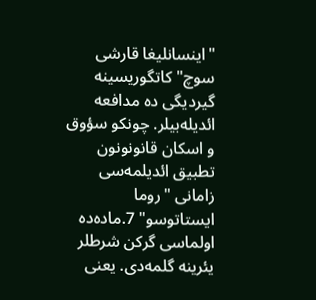"اینسانلیغا قارشی سوچ" کاتگوریسینه گیردیگی ده مدافعه ائدیله‌بیلر. چونکو سؤوق و اسکان قانونونون تطبیق ائدیلمه‌سی زامانی "روما ایستاتوسو" 7.ماده‌ده اولماسی گرکن شرطلر یئرینه گلمه‌دی. یعنی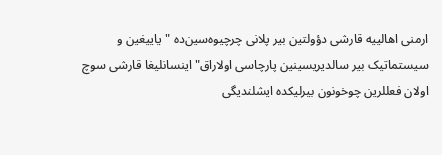ارمنی اهالییه قارشی دؤولتین بیر پلانی چرچیوه‌سین‌ده "یاییغین و سیستماتیک بیر سالدیریسینین پارچاسی اولاراق" اینسانلیغا قارشی سوچ اولان فعللرین چوخونون بیرلیکده ایشلندیگی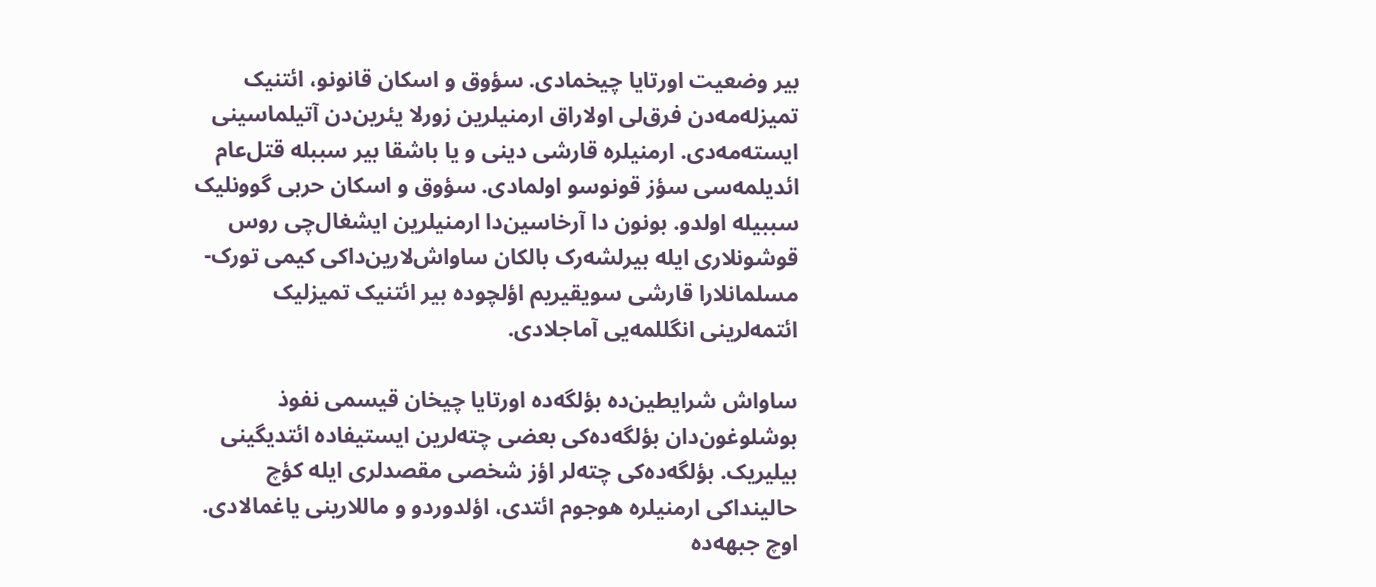بیر وضعیت اورتایا چیخمادی. سؤوق و اسکان قانونو، ائتنیک تمیزله‌مه‌دن فرق‌لی اولاراق ارمنیلرین زورلا یئرین‌دن آتیلماسینی ایسته‌مه‌دی. ارمنیلره قارشی دینی و یا باشقا بیر سببله قتل‌عام ائدیلمه‌سی سؤز قونوسو اولمادی. سؤوق و اسکان حربی گوونلیک سببیله اولدو. بونون دا آرخاسین‌دا ارمنیلرین ایشغال‌چی روس قوشونلاری ایله بیرلشه‌رک بالکان ساواش‌لارین‌داکی کیمی تورک-مسلمانلارا قارشی سویقیریم اؤلچوده بیر ائتنیک تمیزلیک ائتمه‌لرینی انگللمه‌یی آماجلادی.

ساواش شرایطین‌ده بؤلگه‌ده اورتایا چیخان قیسمی نفوذ بوشلوغون‌دان بؤلگه‌ده‌کی بعضی چته‌لرین ایستیفاده ائتدیگینی بیلیریک. بؤلگه‌ده‌کی چته‌لر اؤز شخصی مقصدلری ایله کؤچ حالینداکی ارمنیلره هوجوم ائتدی، اؤلدوردو و ماللارینی یاغمالادی. اوچ جبهه‌ده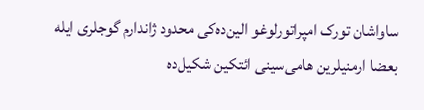ساواشان تورک امپراتورلوغو الین‌ده‌کی محدود ژاندارم گوجلری ایله بعضا ارمنیلرین هامی‌سینی ائتکین شکیل‌ده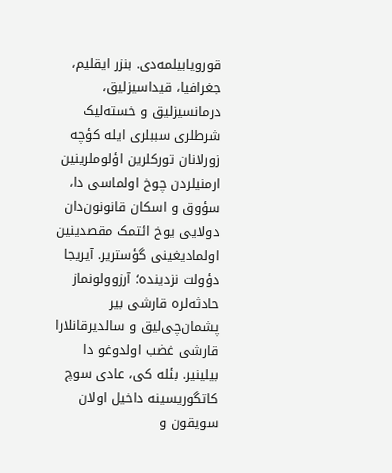قورویابیلمه‌دی. بنزر ایقلیم، جغرافیا، قیداسیزلیق، درمانسیزلیق و خسته‌لیک شرطلری سببلری ایله کؤچه زورلانان تورکلرین اؤلوملرینین ارمنیلردن چوخ اولماسی دا، سؤوق و اسکان قانونون‌دان دولایی یوخ ائتمک مقصدینین اولمادیغینی گؤستریر. آیریجا دؤولت نزدینده؛ آرزوولونماز حادثه‌لره قارشی بیر پشمان‌چی‌لیق و سالدیرقانلارا قارشی غضب اولدوغو دا بیلینیر. بئله کی، عادی سوچ کاتگوریسینه داخیل اولان سویقون و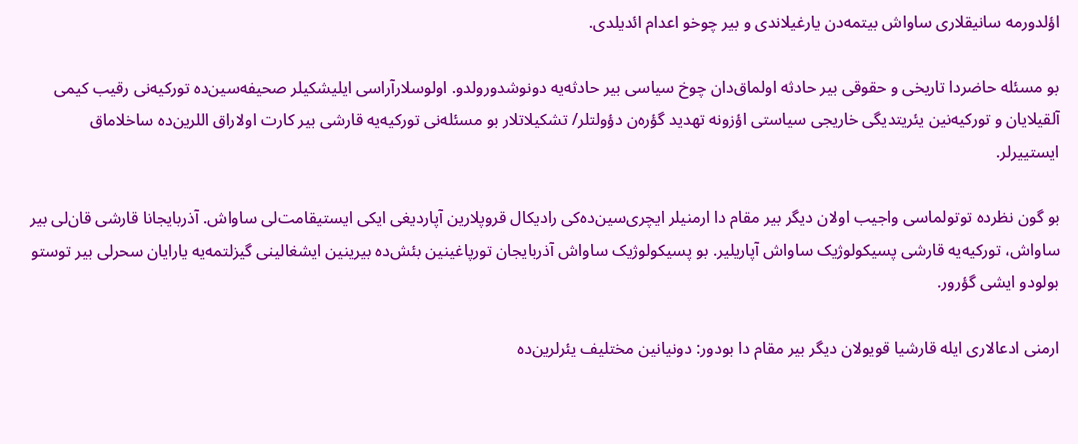اؤلدورمه سانیقلاری ساواش بیتمه‌دن یارغیلاندی و بیر چوخو اعدام ائدیلدی.

بو مسئله حاضردا تاریخی و حقوقی بیر حادثه اولماق‌دان چوخ سیاسی بیر حادثه‌یه دونوشدورولدو. اولوسلارآراسی ایلیشکیلر صحیفه‌سین‌ده تورکیه‌نی رقیب کیمی آلقیلایان و تورکیه‌نین یئریتدیگی خاریجی سیاستی اؤزونه تهدید گؤره‌ن دؤولتلر/ تشکیلاتلار بو مسئله‌نی تورکیه‌یه قارشی بیر کارت اولاراق اللرین‌ده ساخلاماق ایستییرلر.

بو گون نظرده توتولماسی واجیب اولان دیگر بیر مقام دا ارمنیلر ایچری‌سین‌ده‌کی رادیکال قروپلارین آپاردیغی ایکی ایستیقامت‌لی ساواش. آذربایجانا قارشی قان‌لی بیر ساواش، تورکیه‌یه قارشی پسیکولوژیک ساواش آپاریلیر. بو پسیکولوژیک ساواش آذربایجان تورپاغینین بئش‌ده بیرینین ایشغالینی گیزلتمه‌یه یارایان سحرلی بیر توستو بولودو ایشی گؤرور.

ارمنی ادعالاری ایله قارشیا قویولان دیگر بیر مقام دا بودور: دونیانین مختلیف یئرلرین‌ده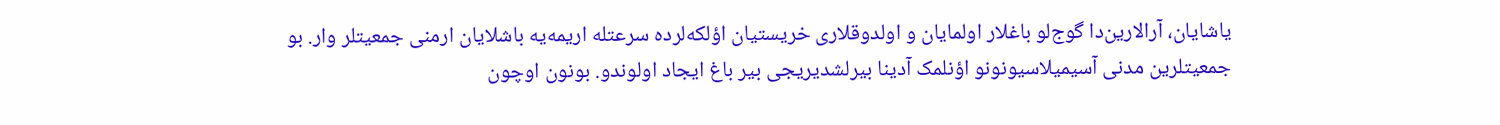یاشایان، آرالارین‌دا گوج‌لو باغلار اولمایان و اولدوقلاری خریستیان اؤلکه‌لرده سرعتله اریمه‌یه باشلایان ارمنی جمعیتلر وار. بو جمعیتلرین مد‌نی آسیمیلاسیونونو اؤنلمک آدینا بیرلشدیریجی بیر باغ ایجاد اولوندو. بونون اوچون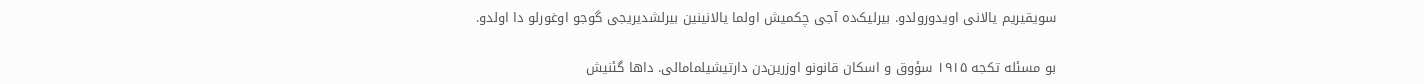سویقیریم یالانی اویدورولدو. بیرلیک‌ده آجی چکمیش اولما یالانینین بیرلشدیریجی گوجو اوغورلو دا اولدو.

بو مسئله تکجه ۱۹۱۵ سؤوق و اسکان قانونو اوزرین‌دن دارتیشیلماما‌لی. داها گئنیش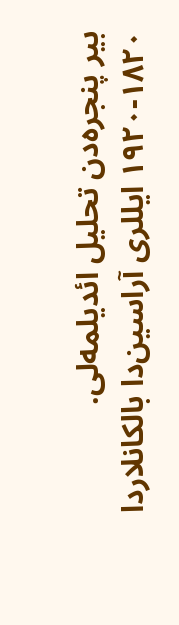بیر پنجره‌دن تحلیل ائدیلمه‌لی. ۱۸۲۰-۱۹۲۰ ایللری آراسین‌دا بالکانلاردا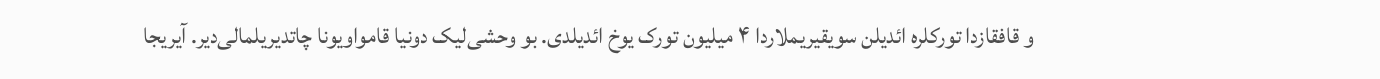و قافقازدا تورکلره ائدیلن سویقیریملاردا ۴ میلیون تورک یوخ ائدیلدی. بو وحشی‌لیک دونیا قامواویونا چاتدیریلمالی‌دیر. آیریجا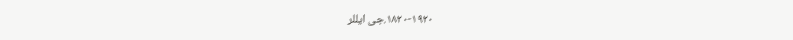۱۸۲۰-۱۹۲۰.جی ایللر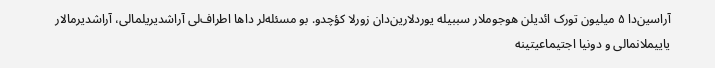آراسین‌دا ۵ میلیون تورک ائدیلن هوجوملار سببیله یوردلارین‌دان زورلا کؤچدو. بو مسئله‌لر داها اطراف‌لی آراشدیریلمالی، آراشدیرمالار یاییملانما‌لی و دونیا اجتیماعیتینه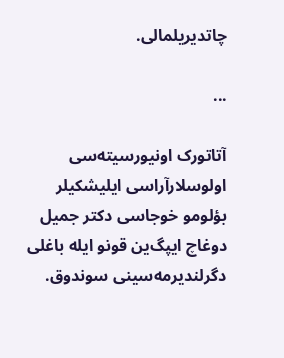چاتدیریلمالی.

...

آتاتورک اونیورسیته‌سی اولوسلارآراسی ایلیشکیلر بؤلومو خوجا‌سی دکتر جمیل دوغاچ ایپگ‌ین قونو ایله باغلی دگرلندیرمه‌سینی سوندوق.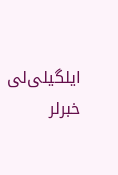ایلگیلی‌لی خبرلر